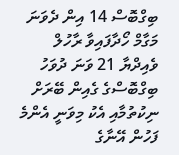ބިގްބޮސް 14 އިން ދެވަނަ މަގާމް ހޯދާފައިވާ ރާހުލް ވެއިދްޔާ 21 ވަނަ ދުވަހު ބިގްބޮސްގެ ގެއިން ބޭރަށް ނިކުތުމާއި އެކު މިވަނީ އެންމެ ފަހުން އޭނާގެ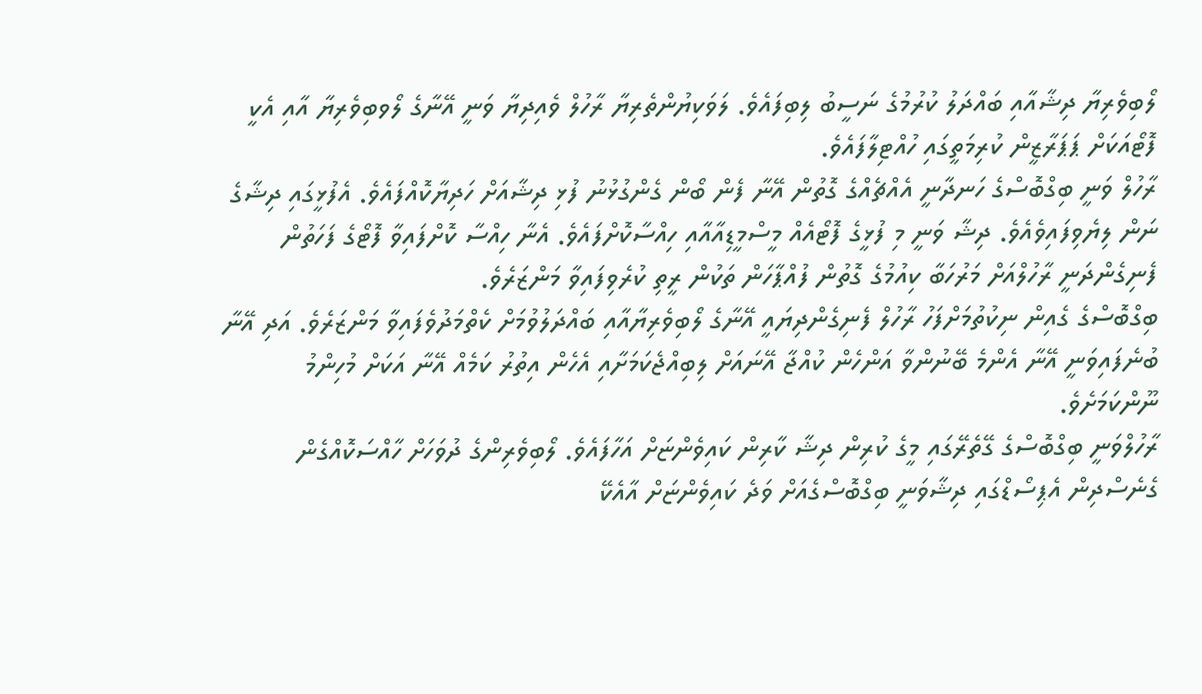ލޯބިވެރިޔާ ދިޝާއާއި ބައްދަލު ކުރުމުގެ ނަސީބު ލިބިފައެވެ. ލަވަކިޔުންތެރިޔާ ރާހުލް ވެއިދިޔާ ވަނީ އޭނާގެ ލޯވބިވެރިޔާ އާއި އެކީ ފޮޓޯއަކަށް ޕަޕަރާޒީން ކުރިމަތީގައި ހުއްޓިލާފައެވެ.
ރާހުލް ވަނީ ބިގްބޮސްގެ ހަނދާނީ އެއްޗެއްގެ ގޮތުން އޭނާ ފެން ބޯން ގެންގުޅުނު ފުޅި ދިޝާއަށް ހަދިޔާކޮއްފައެވެ. އެފުޅީގައި ދިޝާގެ ނަން ލިޔެވިފައިވެއެވެ. ދިޝާ ވަނީ މި ފުޅީގެ ފޮޓޯއެއް މީސްމީޑިއާއާއި ހިއްސާކޮށްފައެވެ. އެނާ ހިއްސާ ކޮށްފައިވާ ފޮޓޯގެ ފަހަތުން ފެނިގެންދަނީ ރާހުލްއަށް މަރުހަބާ ކިއުމުގެ ގޮތުން ފުއްޕާހަން ތަކުން ރީތި ކުރެވިފައިވާ މަންޒަރެވެ.
ބިގްބޮސްގެ ގެއިން ނިކުތުމަށްފަހު ރާހުލް ފެނިގެންދިޔައީ އޭނާގެ ލޯބިވެރިޔާއާއި ބައްދަލުވުމަށް ކެތްމަދުވެފައިވާ މަންޒަރެވެ. އަދި އޭނާ ބުނެފައިވަނީ އޭނާ އެންމެ ބޭނުންވާ އަންހެން ކުއްޖާ އޭނައަށް ލިބިއްޖެކަމަށާއި އެހެން އިތުރު ކަމެއް އޭނާ އަކަށް މުހިންމު ނޫންކަމަށެވެ.
ރާހުލްވަނީ ބިގްބޮސްގެ ގޭތެރޭގައި މީގެ ކުރިން ދިޝާ ކާރިން ކައިވެންޏަށް އަހާފައެވެ. ލޯބިވެރިންގެ ދުވަހަށް ހާއްސަކޮއްގެން ގެނެސްދިން އެޕިސޯޑްގައި ދިޝާވަނީ ބިގްބޮސްގެއަށް ވަދެ ކައިވެންޏަށް އާއެކޭ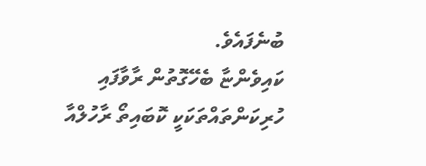ބުނެފައެވެ.
ކައިވެންޏާ ބެހޭގޮތުން ރާވާފައި ހުރިކަންތައްތަކަކީ ކޮބައިތޯ ރާހުލްއާ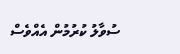ސުވާލު ކުރުމުން އެއްވެސް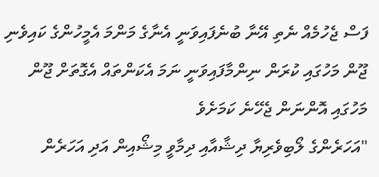ފަސް ޖެހުމެއް ނެތި އޭނާ ބުނެފައިވަނީ އެނާގެ މަންމަ އެމީހުންގެ ކައިވެނި ޖޫން މަހުގައި ކުރަން ނިންމާފައިވަނީ ނަމަ އެކަންތައް އެގޮތަށް ޖޫން މަހުގައި އޮންނަން ޖެހޭނެ ކަމަށެވެ
"އަހަރެންގެ ލޯބިވެރިޔާ ދިޝާއާއި ދިމާވީ މިޝޯއިން އަދި އަހަރެން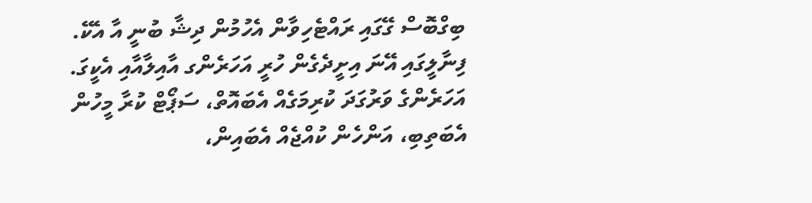ބިގްބޮސް ގޭގައި ރައްޓެހިވާން އެހުމުން ދިޝާ ބުނީ އާ އެކޭ. ފިނާލީގައި އޭނަ އިށީދެގެން ހުރީ އަހަރެންގ އާއިލާއާއި އެކީގަ. އަހަރެންގެ ވަރުގަދަ ކުރިމަގެއް އެބައޮތް، ސަޕޯޓް ކުރާ މީހުން އެބަތިބި، އަންހެން ކުއްޖެއް އެބައިން،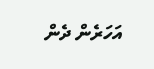އަހަރެން ދެން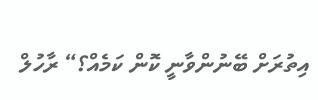އިތުރަށް ބޭނުންވާނީ ކޮން ކަމެއް؟“ ރާހުލް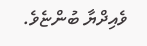ވެއިދްޔާ ބުންޏެވެ.